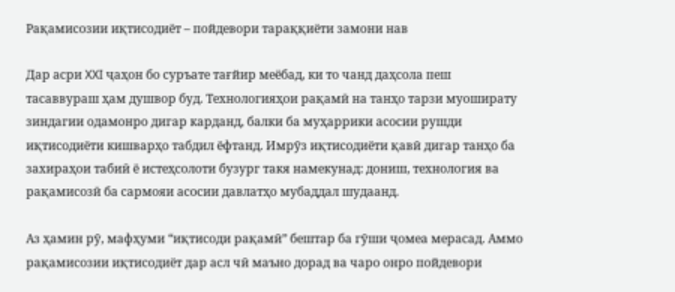Рақамисозии иқтисодиёт – пойдевори тараққиёти замони нав

Дар асри XXI ҷаҳон бо суръате тағйир меёбад, ки то чанд даҳсола пеш тасаввураш ҳам душвор буд. Технологияҳои рақамӣ на танҳо тарзи муоширату зиндагии одамонро дигар карданд, балки ба муҳаррики асосии рушди иқтисодиёти кишварҳо табдил ёфтанд. Имрӯз иқтисодиёти қавӣ дигар танҳо ба захираҳои табиӣ ё истеҳсолоти бузург такя намекунад: дониш, технология ва рақамисозӣ ба сармояи асосии давлатҳо мубаддал шудаанд.

Аз ҳамин рӯ, мафҳуми “иқтисоди рақамӣ” бештар ба гӯши ҷомеа мерасад. Аммо рақамисозии иқтисодиёт дар асл чӣ маъно дорад ва чаро онро пойдевори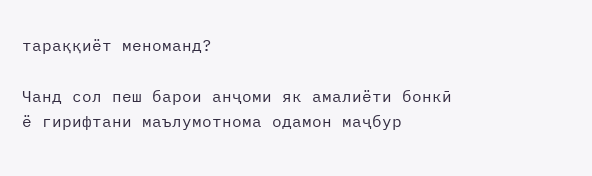тараққиёт меноманд?

Чанд сол пеш барои анҷоми як амалиёти бонкӣ ё гирифтани маълумотнома одамон маҷбур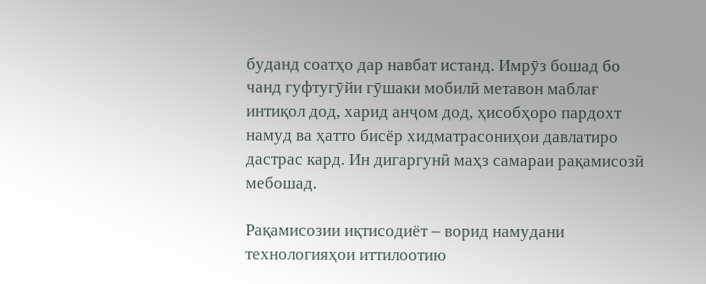буданд соатҳо дар навбат истанд. Имрӯз бошад бо чанд гуфтугӯйи гӯшаки мобилӣ метавон маблағ интиқол дод, харид анҷом дод, ҳисобҳоро пардохт намуд ва ҳатто бисёр хидматрасониҳои давлатиро дастрас кард. Ин дигаргунӣ маҳз самараи рақамисозӣ мебошад.

Рақамисозии иқтисодиёт – ворид намудани технологияҳои иттилоотию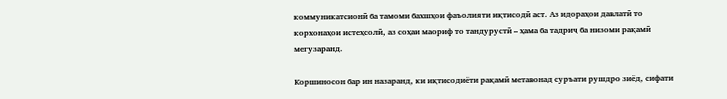коммуникатсионӣ ба тамоми бахшҳои фаъолияти иқтисодӣ аст. Аз идораҳои давлатӣ то корхонаҳои истеҳсолӣ, аз соҳаи маориф то тандурустӣ – ҳама ба тадриҷ ба низоми рақамӣ мегузаранд.

Коршиносон бар ин назаранд, ки иқтисодиёти рақамӣ метавонад суръати рушдро зиёд, сифати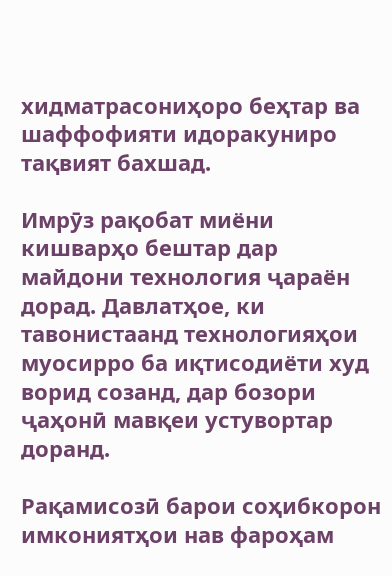хидматрасониҳоро беҳтар ва шаффофияти идоракуниро тақвият бахшад.

Имрӯз рақобат миёни кишварҳо бештар дар майдони технология ҷараён дорад. Давлатҳое, ки тавонистаанд технологияҳои муосирро ба иқтисодиёти худ ворид созанд, дар бозори ҷаҳонӣ мавқеи устувортар доранд.

Рақамисозӣ барои соҳибкорон имкониятҳои нав фароҳам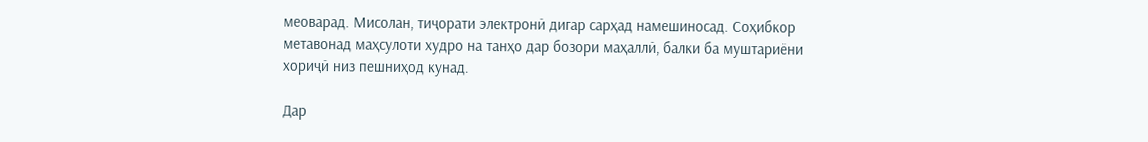меоварад. Мисолан, тиҷорати электронӣ дигар сарҳад намешиносад. Соҳибкор метавонад маҳсулоти худро на танҳо дар бозори маҳаллӣ, балки ба муштариёни хориҷӣ низ пешниҳод кунад.

Дар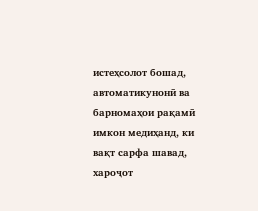истеҳсолот бошад, автоматикунонӣ ва барномаҳои рақамӣ имкон медиҳанд, ки вақт сарфа шавад, хароҷот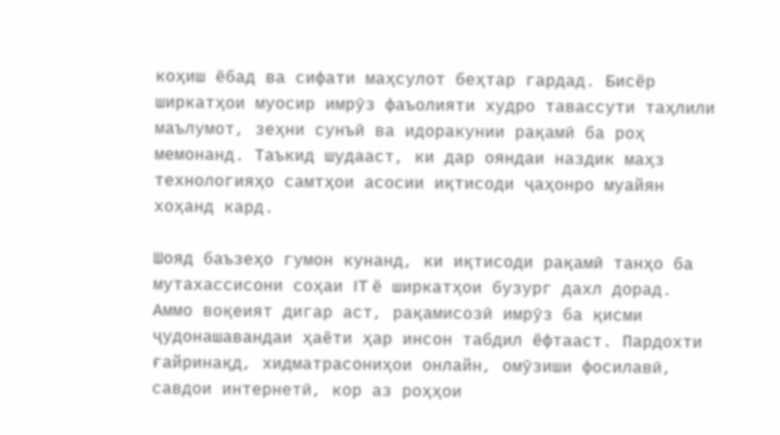коҳиш ёбад ва сифати маҳсулот беҳтар гардад. Бисёр ширкатҳои муосир имрӯз фаъолияти худро тавассути таҳлили маълумот, зеҳни сунъӣ ва идоракунии рақамӣ ба роҳ мемонанд. Таъкид шудааст, ки дар ояндаи наздик маҳз технологияҳо самтҳои асосии иқтисоди ҷаҳонро муайян хоҳанд кард.

Шояд баъзеҳо гумон кунанд, ки иқтисоди рақамӣ танҳо ба мутахассисони соҳаи IT ё ширкатҳои бузург дахл дорад. Аммо воқеият дигар аст, рақамисозӣ имрӯз ба қисми ҷудонашавандаи ҳаёти ҳар инсон табдил ёфтааст. Пардохти ғайринақд, хидматрасониҳои онлайн, омӯзиши фосилавӣ, савдои интернетӣ, кор аз роҳҳои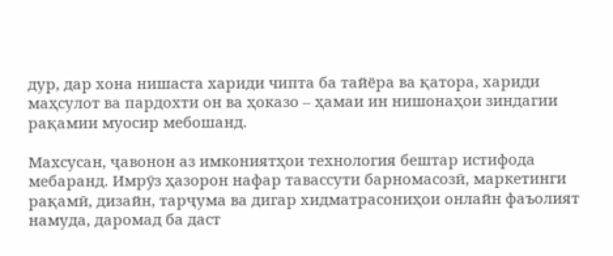дур, дар хона нишаста хариди чипта ба тайёра ва қатора, хариди маҳсулот ва пардохти он ва ҳоказо – ҳамаи ин нишонаҳои зиндагии рақамии муосир мебошанд.

Махсусан, ҷавонон аз имкониятҳои технология бештар истифода мебаранд. Имрӯз ҳазорон нафар тавассути барномасозӣ, маркетинги рақамӣ, дизайн, тарҷума ва дигар хидматрасониҳои онлайн фаъолият намуда, даромад ба даст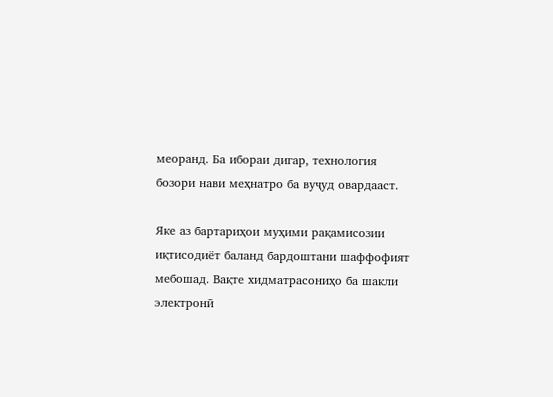меоранд. Ба ибораи дигар, технология бозори нави меҳнатро ба вуҷуд овардааст.

Яке аз бартариҳои муҳими рақамисозии иқтисодиёт баланд бардоштани шаффофият мебошад. Вақте хидматрасониҳо ба шакли электронӣ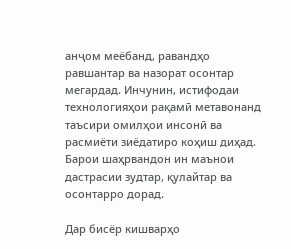анҷом меёбанд, равандҳо равшантар ва назорат осонтар мегардад. Инчунин, истифодаи технологияҳои рақамӣ метавонанд таъсири омилҳои инсонӣ ва расмиёти зиёдатиро коҳиш диҳад. Барои шаҳрвандон ин маънои дастрасии зудтар, қулайтар ва осонтарро дорад.

Дар бисёр кишварҳо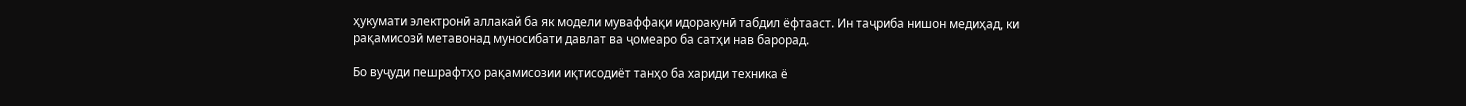ҳукумати электронӣ аллакай ба як модели муваффақи идоракунӣ табдил ёфтааст. Ин таҷриба нишон медиҳад, ки рақамисозӣ метавонад муносибати давлат ва ҷомеаро ба сатҳи нав барорад.

Бо вуҷуди пешрафтҳо рақамисозии иқтисодиёт танҳо ба хариди техника ё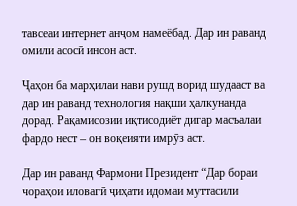тавсеаи интернет анҷом намеёбад. Дар ин раванд омили асосӣ инсон аст.

Ҷаҳон ба марҳилаи нави рушд ворид шудааст ва дар ин раванд технология нақши ҳалкунанда дорад. Рақамисозии иқтисодиёт дигар масъалаи фардо нест – он воқеияти имрӯз аст.

Дар ин раванд Фармони Президент “Дар бораи чораҳои иловагӣ ҷиҳати идомаи муттасили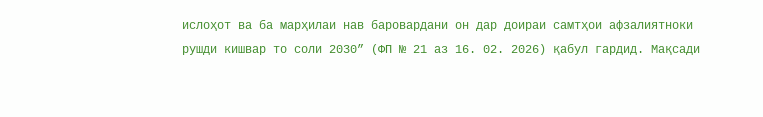ислоҳот ва ба марҳилаи нав баровардани он дар доираи самтҳои афзалиятноки рушди кишвар то соли 2030” (ФП № 21 аз 16. 02. 2026) қабул гардид. Мақсади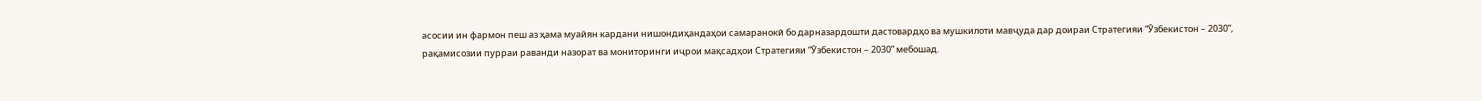асосии ин фармон пеш аз ҳама муайян кардани нишондиҳандаҳои самаранокӣ бо дарназардошти дастовардҳо ва мушкилоти мавҷуда дар доираи Стратегияи “Ӯзбекистон – 2030”, рақамисозии пурраи раванди назорат ва мониторинги иҷрои мақсадҳои Стратегияи “Ӯзбекистон – 2030” мебошад.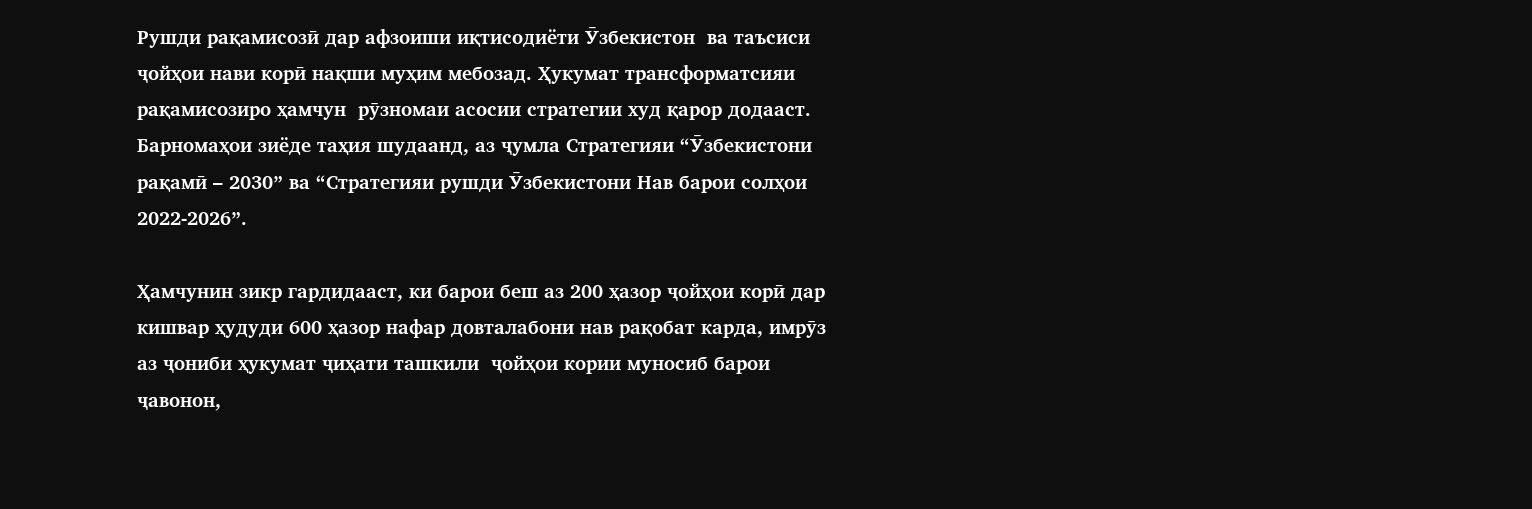Рушди рақамисозӣ дар афзоиши иқтисодиёти Ӯзбекистон  ва таъсиси ҷойҳои нави корӣ нақши муҳим мебозад. Ҳукумат трансформатсияи  рақамисозиро ҳамчун  рӯзномаи асосии стратегии худ қарор додааст. Барномаҳои зиёде таҳия шудаанд, аз ҷумла Стратегияи “Ӯзбекистони рақамӣ – 2030” ва “Стратегияи рушди Ӯзбекистони Нав барои солҳои 2022-2026”.

Ҳамчунин зикр гардидааст, ки барои беш аз 200 ҳазор ҷойҳои корӣ дар кишвар ҳудуди 600 ҳазор нафар довталабони нав рақобат карда, имрӯз аз ҷониби ҳукумат ҷиҳати ташкили  ҷойҳои кории муносиб барои ҷавонон,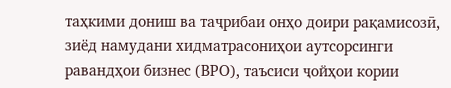таҳкими дониш ва таҷрибаи онҳо доири рақамисозӣ, зиёд намудани хидматрасониҳои аутсорсинги равандҳои бизнес (ВРО), таъсиси ҷойҳои кории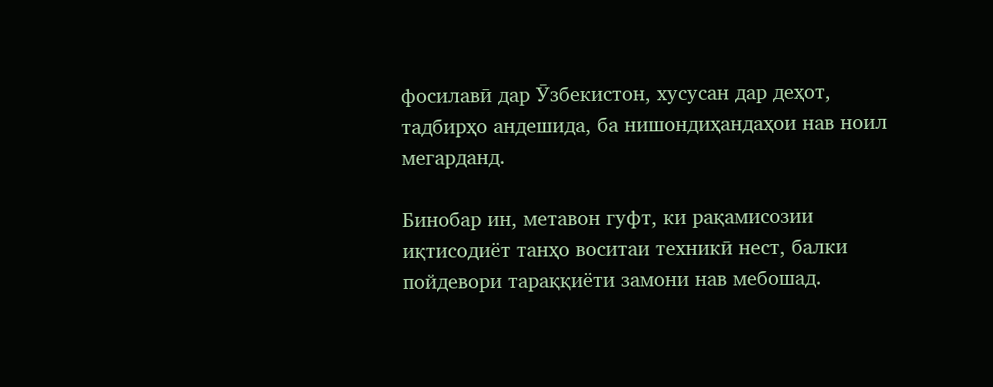фосилавӣ дар Ӯзбекистон, хусусан дар деҳот, тадбирҳо андешида, ба нишондиҳандаҳои нав ноил мегарданд.

Бинобар ин, метавон гуфт, ки рақамисозии иқтисодиёт танҳо воситаи техникӣ нест, балки пойдевори тараққиёти замони нав мебошад.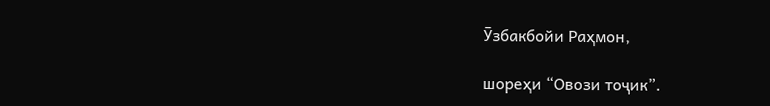Ӯзбакбойи Раҳмон,

шореҳи “Овози тоҷик”.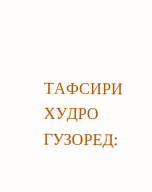ТАФСИРИ ХУДРО ГУЗОРЕД: